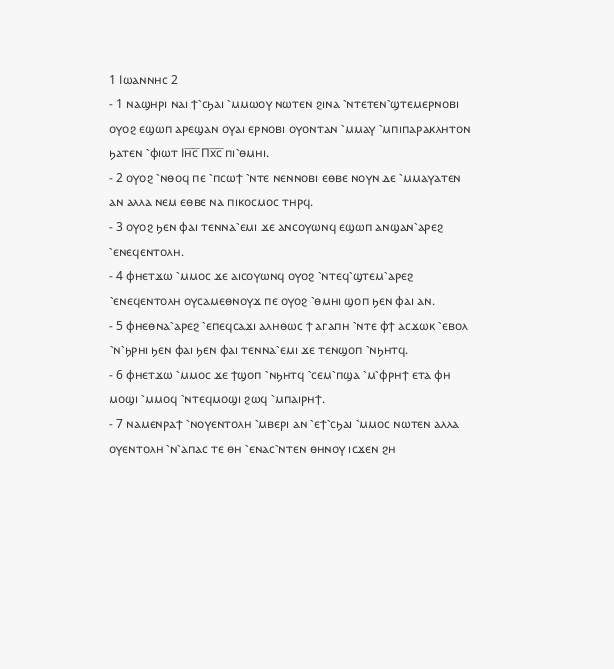1 Ⲓⲱⲁⲛⲛⲏⲥ 2
- 1 ⲛⲁϣⲏⲣⲓ ⲛⲁⲓ ϯ⳿ⲥϧⲁⲓ ⳿ⲙⲙⲱⲟⲩ ⲛⲱⲧⲉⲛ ϩⲓⲛⲁ ⳿ⲛⲧⲉⲧⲉⲛ⳿ϣⲧⲉⲙⲉⲣⲛⲟⲃⲓ ⲟⲩⲟϩ ⲉϣⲱⲡ ⲁⲣⲉϣⲁⲛ ⲟⲩⲁⲓ ⲉⲣⲛⲟⲃⲓ ⲟⲩⲟⲛⲧⲁⲛ ⳿ⲙⲙⲁⲩ ⳿ⲙⲡⲓⲡⲁⲣⲁⲕⲗⲏⲧⲟⲛ ϧⲁⲧⲉⲛ ⳿ⲫⲓⲱⲧ Ⲓⲏ̅ⲥ̅ Ⲡⲭ̅ⲥ̅ ⲡⲓ⳿ⲑⲙⲏⲓ.
- 2 ⲟⲩⲟϩ ⳿ⲛⲑⲟϥ ⲡⲉ ⳿ⲡⲥⲱϯ ⳿ⲛⲧⲉ ⲛⲉⲛⲛⲟⲃⲓ ⲉⲑⲃⲉ ⲛⲟⲩⲛ ⲇⲉ ⳿ⲙⲙⲁⲩⲁⲧⲉⲛ ⲁⲛ ⲁⲗⲗⲁ ⲛⲉⲙ ⲉⲑⲃⲉ ⲛⲁ ⲡⲓⲕⲟⲥⲙⲟⲥ ⲧⲏⲣϥ.
- 3 ⲟⲩⲟϩ ϧⲉⲛ ⲫⲁⲓ ⲧⲉⲛⲛⲁ⳿ⲉⲙⲓ ϫⲉ ⲁⲛⲥⲟⲩⲱⲛϥ ⲉϣⲱⲡ ⲁⲛϣⲁⲛ⳿ⲁⲣⲉϩ ⳿ⲉⲛⲉϥⲉⲛⲧⲟⲗⲏ.
- 4 ⲫⲏⲉⲧϫⲱ ⳿ⲙⲙⲟⲥ ϫⲉ ⲁⲓⲥⲟⲩⲱⲛϥ ⲟⲩⲟϩ ⳿ⲛⲧⲉϥ⳿ϣⲧⲉⲙ⳿ⲁⲣⲉϩ ⳿ⲉⲛⲉϥⲉⲛⲧⲟⲗⲏ ⲟⲩⲥⲁⲙⲉⲑⲛⲟⲩϫ ⲡⲉ ⲟⲩⲟϩ ⳿ⲑⲙⲏⲓ ϣⲟⲡ ϧⲉⲛ ⲫⲁⲓ ⲁⲛ.
- 5 ⲫⲏⲉⲑⲛⲁ⳿ⲁⲣⲉϩ ⳿ⲉⲡⲉϥⲥⲁϫⲓ ⲁⲗⲏⲑⲱⲥ ϯ ⲁⲅⲁⲡⲏ ⳿ⲛⲧⲉ ⲫϯ ⲁⲥϫⲱⲕ ⳿ⲉⲃⲟⲗ ⳿ⲛ⳿ϧⲣⲏⲓ ϧⲉⲛ ⲫⲁⲓ ϧⲉⲛ ⲫⲁⲓ ⲧⲉⲛⲛⲁ⳿ⲉⲙⲓ ϫⲉ ⲧⲉⲛϣⲟⲡ ⳿ⲛϧⲏⲧϥ.
- 6 ⲫⲏⲉⲧϫⲱ ⳿ⲙⲙⲟⲥ ϫⲉ ϯϣⲟⲡ ⳿ⲛϧⲏⲧϥ ⳿ⲥⲉⲙ⳿ⲡϣⲁ ⳿ⲙ⳿ⲫⲣⲏϯ ⲉⲧⲁ ⲫⲏ ⲙⲟϣⲓ ⳿ⲙⲙⲟϥ ⳿ⲛⲧⲉϥⲙⲟϣⲓ ϩⲱϥ ⳿ⲙⲡⲁⲓⲣⲏϯ.
- 7 ⲛⲁⲙⲉⲛⲣⲁϯ ⳿ⲛⲟⲩⲉⲛⲧⲟⲗⲏ ⳿ⲙⲃⲉⲣⲓ ⲁⲛ ⳿ⲉϯ⳿ⲥϧⲁⲓ ⳿ⲙⲙⲟⲥ ⲛⲱⲧⲉⲛ ⲁⲗⲗⲁ ⲟⲩⲉⲛⲧⲟⲗⲏ ⳿ⲛ⳿ⲁⲡⲁⲥ ⲧⲉ ⲑⲏ ⳿ⲉⲛⲁⲥ⳿ⲛⲧⲉⲛ ⲑⲏⲛⲟⲩ ⲓⲥϫⲉⲛ ϩⲏ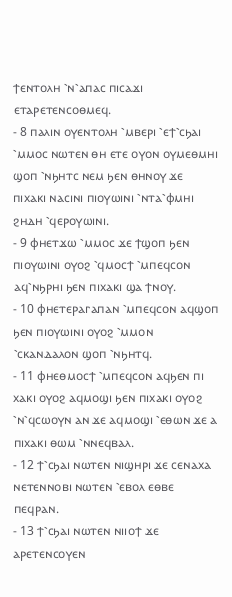ϯⲉⲛⲧⲟⲗⲏ ⳿ⲛ⳿ⲁⲡⲁⲥ ⲡⲓⲥⲁϫⲓ ⲉⲧⲁⲣⲉⲧⲉⲛⲥⲟⲑⲙⲉϥ.
- 8 ⲡⲁⲗⲓⲛ ⲟⲩⲉⲛⲧⲟⲗⲏ ⳿ⲙⲃⲉⲣⲓ ⳿ⲉϯ⳿ⲥϧⲁⲓ ⳿ⲙⲙⲟⲥ ⲛⲱⲧⲉⲛ ⲑⲏ ⲉⲧⲉ ⲟⲩⲟⲛ ⲟⲩⲙⲉⲑⲙⲏⲓ ϣⲟⲡ ⳿ⲛϧⲏⲧⲥ ⲛⲉⲙ ϧⲉⲛ ⲑⲏⲛⲟⲩ ϫⲉ ⲡⲓⲭⲁⲕⲓ ⲛⲁⲥⲓⲛⲓ ⲡⲓⲟⲩⲱⲓⲛⲓ ⳿ⲛⲧⲁ⳿ⲫⲙⲏⲓ ϩⲏⲇⲏ ⳿ϥⲉⲣⲟⲩⲱⲓⲛⲓ.
- 9 ⲫⲏⲉⲧϫⲱ ⳿ⲙⲙⲟⲥ ϫⲉ ϯϣⲟⲡ ϧⲉⲛ ⲡⲓⲟⲩⲱⲓⲛⲓ ⲟⲩⲟϩ ⳿ϥⲙⲟⲥϯ ⳿ⲙⲡⲉϥⲥⲟⲛ ⲁϥ⳿ⲛϧⲣⲏⲓ ϧⲉⲛ ⲡⲓⲭⲁⲕⲓ ϣⲁ ϯⲛⲟⲩ.
- 10 ⲫⲏⲉⲧⲉⲣⲁⲅⲁⲡⲁⲛ ⳿ⲙⲡⲉϥⲥⲟⲛ ⲁϥϣⲟⲡ ϧⲉⲛ ⲡⲓⲟⲩⲱⲓⲛⲓ ⲟⲩⲟϩ ⳿ⲙⲙⲟⲛ ⳿ⲥⲕⲁⲛⲇⲁⲗⲟⲛ ϣⲟⲡ ⳿ⲛϧⲏⲧϥ.
- 11 ⲫⲏⲉⲑⲙⲟⲥϯ ⳿ⲙⲡⲉϥⲥⲟⲛ ⲁϥϧⲉⲛ ⲡⲓ ⲭⲁⲕⲓ ⲟⲩⲟϩ ⲁϥⲙⲟϣⲓ ϧⲉⲛ ⲡⲓⲭⲁⲕⲓ ⲟⲩⲟϩ ⳿ⲛ⳿ϥⲥⲱⲟⲩⲛ ⲁⲛ ϫⲉ ⲁϥⲙⲟϣⲓ ⳿ⲉⲑⲱⲛ ϫⲉ ⲁ ⲡⲓⲭⲁⲕⲓ ⲑⲱⲙ ⳿ⲛⲛⲉϥⲃⲁⲗ.
- 12 ϯ⳿ⲥϧⲁⲓ ⲛⲱⲧⲉⲛ ⲛⲓϣⲏⲣⲓ ϫⲉ ⲥⲉⲛⲁⲭⲁ ⲛⲉⲧⲉⲛⲛⲟⲃⲓ ⲛⲱⲧⲉⲛ ⳿ⲉⲃⲟⲗ ⲉⲑⲃⲉ ⲡⲉϥⲣⲁⲛ.
- 13 ϯ⳿ⲥϧⲁⲓ ⲛⲱⲧⲉⲛ ⲛⲓⲓⲟϯ ϫⲉ ⲁⲣⲉⲧⲉⲛⲥⲟⲩⲉⲛ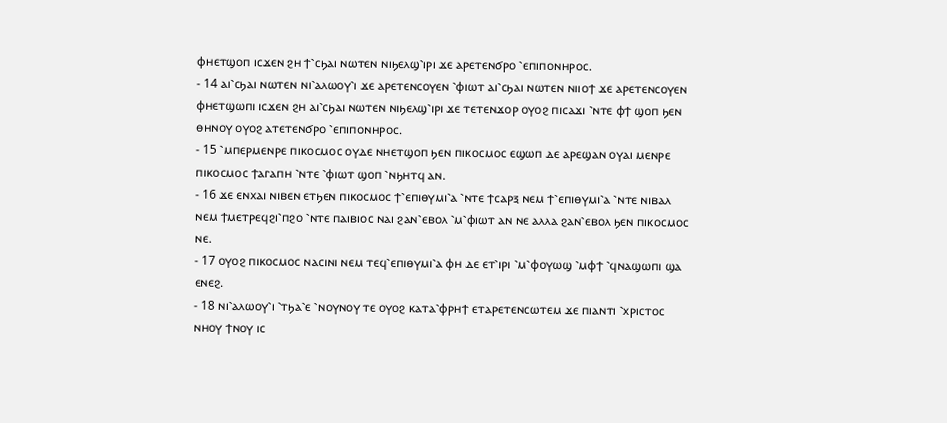ⲫⲏⲉⲧϣⲟⲡ ⲓⲥϫⲉⲛ ϩⲏ ϯ⳿ⲥϧⲁⲓ ⲛⲱⲧⲉⲛ ⲛⲓϧⲉⲗϣ⳿ⲓⲣⲓ ϫⲉ ⲁⲣⲉⲧⲉⲛϭⲣⲟ ⳿ⲉⲡⲓⲡⲟⲛⲏⲣⲟⲥ.
- 14 ⲁⲓ⳿ⲥϧⲁⲓ ⲛⲱⲧⲉⲛ ⲛⲓ⳿ⲁⲗⲱⲟⲩ⳿ⲓ ϫⲉ ⲁⲣⲉⲧⲉⲛⲥⲟⲩⲉⲛ ⳿ⲫⲓⲱⲧ ⲁⲓ⳿ⲥϧⲁⲓ ⲛⲱⲧⲉⲛ ⲛⲓⲓⲟϯ ϫⲉ ⲁⲣⲉⲧⲉⲛⲥⲟⲩⲉⲛ ⲫⲏⲉⲧϣⲱⲡⲓ ⲓⲥϫⲉⲛ ϩⲏ ⲁⲓ⳿ⲥϧⲁⲓ ⲛⲱⲧⲉⲛ ⲛⲓϧⲉⲗϣ⳿ⲓⲣⲓ ϫⲉ ⲧⲉⲧⲉⲛϫⲟⲣ ⲟⲩⲟϩ ⲡⲓⲥⲁϫⲓ ⳿ⲛⲧⲉ ⲫϯ ϣⲟⲡ ϧⲉⲛ ⲑⲏⲛⲟⲩ ⲟⲩⲟϩ ⲁⲧⲉⲧⲉⲛϭⲣⲟ ⳿ⲉⲡⲓⲡⲟⲛⲏⲣⲟⲥ.
- 15 ⳿ⲙⲡⲉⲣⲙⲉⲛⲣⲉ ⲡⲓⲕⲟⲥⲙⲟⲥ ⲟⲩⲇⲉ ⲛⲏⲉⲧϣⲟⲡ ϧⲉⲛ ⲡⲓⲕⲟⲥⲙⲟⲥ ⲉϣⲱⲡ ⲇⲉ ⲁⲣⲉϣⲁⲛ ⲟⲩⲁⲓ ⲙⲉⲛⲣⲉ ⲡⲓⲕⲟⲥⲙⲟⲥ ϯⲁⲅⲁⲡⲏ ⳿ⲛⲧⲉ ⳿ⲫⲓⲱⲧ ϣⲟⲡ ⳿ⲛϧⲏⲧϥ ⲁⲛ.
- 16 ϫⲉ ⲉⲛⲭⲁⲓ ⲛⲓⲃⲉⲛ ⲉⲧϧⲉⲛ ⲡⲓⲕⲟⲥⲙⲟⲥ ϯ⳿ⲉⲡⲓⲑⲩⲙⲓ⳿ⲁ ⳿ⲛⲧⲉ ϯⲥⲁⲣⲝ ⲛⲉⲙ ϯ⳿ⲉⲡⲓⲑⲩⲙⲓ⳿ⲁ ⳿ⲛⲧⲉ ⲛⲓⲃⲁⲗ ⲛⲉⲙ ϯⲙⲉⲧⲣⲉϥϩⲓ⳿ⲡϩⲟ ⳿ⲛⲧⲉ ⲡⲁⲓⲃⲓⲟⲥ ⲛⲁⲓ ϩⲁⲛ⳿ⲉⲃⲟⲗ ⳿ⲙ⳿ⲫⲓⲱⲧ ⲁⲛ ⲛⲉ ⲁⲗⲗⲁ ϩⲁⲛ⳿ⲉⲃⲟⲗ ϧⲉⲛ ⲡⲓⲕⲟⲥⲙⲟⲥ ⲛⲉ.
- 17 ⲟⲩⲟϩ ⲡⲓⲕⲟⲥⲙⲟⲥ ⲛⲁⲥⲓⲛⲓ ⲛⲉⲙ ⲧⲉϥ⳿ⲉⲡⲓⲑⲩⲙⲓ⳿ⲁ ⲫⲏ ⲇⲉ ⲉⲧ⳿ⲓⲣⲓ ⳿ⲙ⳿ⲫⲟⲩⲱϣ ⳿ⲙⲫϯ ⳿ϥⲛⲁϣⲱⲡⲓ ϣⲁ ⲉⲛⲉϩ.
- 18 ⲛⲓ⳿ⲁⲗⲱⲟⲩ⳿ⲓ ⳿ⲧϧⲁ⳿ⲉ ⳿ⲛⲟⲩⲛⲟⲩ ⲧⲉ ⲟⲩⲟϩ ⲕⲁⲧⲁ⳿ⲫⲣⲏϯ ⲉⲧⲁⲣⲉⲧⲉⲛⲥⲱⲧⲉⲙ ϫⲉ ⲡⲓⲁⲛⲧⲓ ⳿ⲭⲣⲓⲥⲧⲟⲥ ⲛⲏⲟⲩ ϯⲛⲟⲩ ⲓⲥ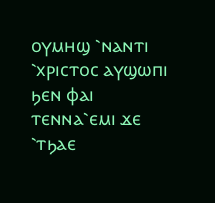ⲟⲩⲙⲏϣ ⳿ⲛⲁⲛⲧⲓ ⳿ⲭⲣⲓⲥⲧⲟⲥ ⲁⲩϣⲱⲡⲓ ϧⲉⲛ ⲫⲁⲓ ⲧⲉⲛⲛⲁ⳿ⲉⲙⲓ ϫⲉ ⳿ⲧϧⲁⲉ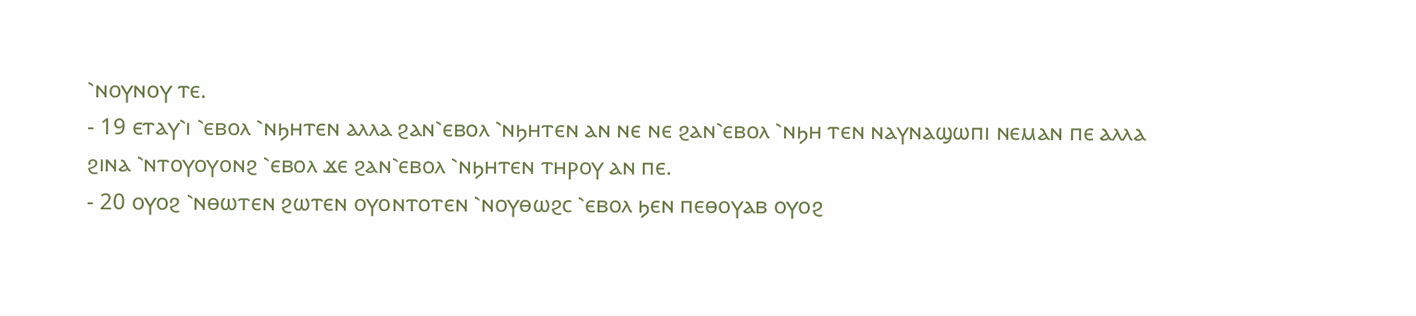⳿ⲛⲟⲩⲛⲟⲩ ⲧⲉ.
- 19 ⲉⲧⲁⲩ⳿ⲓ ⳿ⲉⲃⲟⲗ ⳿ⲛϧⲏⲧⲉⲛ ⲁⲗⲗⲁ ϩⲁⲛ⳿ⲉⲃⲟⲗ ⳿ⲛϧⲏⲧⲉⲛ ⲁⲛ ⲛⲉ ⲛⲉ ϩⲁⲛ⳿ⲉⲃⲟⲗ ⳿ⲛϧⲏ ⲧⲉⲛ ⲛⲁⲩⲛⲁϣⲱⲡⲓ ⲛⲉⲙⲁⲛ ⲡⲉ ⲁⲗⲗⲁ ϩⲓⲛⲁ ⳿ⲛⲧⲟⲩⲟⲩⲟⲛϩ ⳿ⲉⲃⲟⲗ ϫⲉ ϩⲁⲛ⳿ⲉⲃⲟⲗ ⳿ⲛϧⲏⲧⲉⲛ ⲧⲏⲣⲟⲩ ⲁⲛ ⲡⲉ.
- 20 ⲟⲩⲟϩ ⳿ⲛⲑⲱⲧⲉⲛ ϩⲱⲧⲉⲛ ⲟⲩⲟⲛⲧⲟⲧⲉⲛ ⳿ⲛⲟⲩⲑⲱϩⲥ ⳿ⲉⲃⲟⲗ ϧⲉⲛ ⲡⲉⲑⲟⲩⲁⲃ ⲟⲩⲟϩ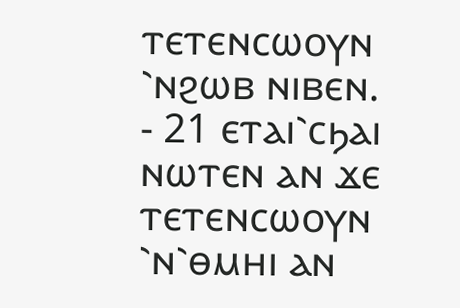ⲧⲉⲧⲉⲛⲥⲱⲟⲩⲛ ⳿ⲛϩⲱⲃ ⲛⲓⲃⲉⲛ.
- 21 ⲉⲧⲁⲓ⳿ⲥϧⲁⲓ ⲛⲱⲧⲉⲛ ⲁⲛ ϫⲉ ⲧⲉⲧⲉⲛⲥⲱⲟⲩⲛ ⳿ⲛ⳿ⲑⲙⲏⲓ ⲁⲛ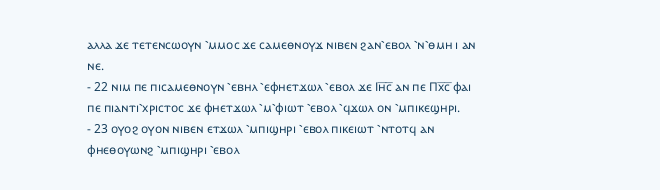ⲁⲗⲗⲁ ϫⲉ ⲧⲉⲧⲉⲛⲥⲱⲟⲩⲛ ⳿ⲙⲙⲟⲥ ϫⲉ ⲥⲁⲙⲉⲑⲛⲟⲩϫ ⲛⲓⲃⲉⲛ ϩⲁⲛ⳿ⲉⲃⲟⲗ ⳿ⲛ⳿ⲑⲙⲏ ⲓ ⲁⲛ ⲛⲉ.
- 22 ⲛⲓⲙ ⲡⲉ ⲡⲓⲥⲁⲙⲉⲑⲛⲟⲩⲛ ⳿ⲉⲃⲏⲗ ⳿ⲉⲫⲏⲉⲧϫⲱⲗ ⳿ⲉⲃⲟⲗ ϫⲉ Ⲓⲏ̅ⲥ̅ ⲁⲛ ⲡⲉ Ⲡⲭ̅ⲥ̅ ⲫⲁⲓ ⲡⲉ ⲡⲓⲁⲛⲧⲓ⳿ⲭⲣⲓⲥⲧⲟⲥ ϫⲉ ⲫⲏⲉⲧϫⲱⲗ ⳿ⲙ⳿ⲫⲓⲱⲧ ⳿ⲉⲃⲟⲗ ⳿ϥϫⲱⲗ ⲟⲛ ⳿ⲙⲡⲓⲕⲉϣⲏⲣⲓ.
- 23 ⲟⲩⲟϩ ⲟⲩⲟⲛ ⲛⲓⲃⲉⲛ ⲉⲧϫⲱⲗ ⳿ⲙⲡⲓϣⲏⲣⲓ ⳿ⲉⲃⲟⲗ ⲡⲓⲕⲉⲓⲱⲧ ⳿ⲛⲧⲟⲧϥ ⲁⲛ ⲫⲏⲉⲑⲟⲩⲱⲛϩ ⳿ⲙⲡⲓϣⲏⲣⲓ ⳿ⲉⲃⲟⲗ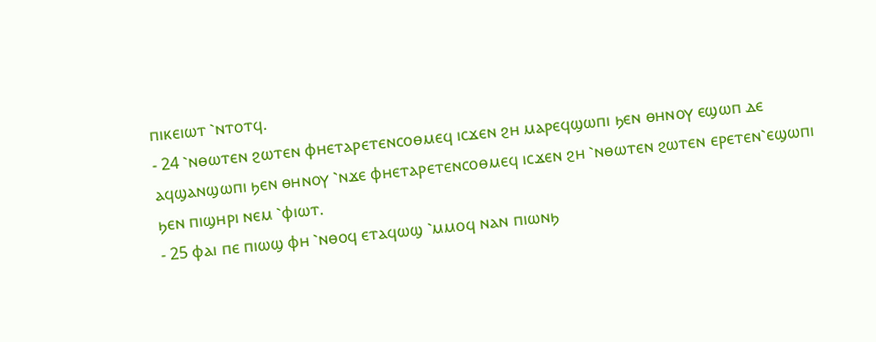ⲡⲓⲕⲉⲓⲱⲧ ⳿ⲛⲧⲟⲧϥ.
- 24 ⳿ⲛⲑⲱⲧⲉⲛ ϩⲱⲧⲉⲛ ⲫⲏⲉⲧⲁⲣⲉⲧⲉⲛⲥⲟⲑⲙⲉϥ ⲓⲥϫⲉⲛ ϩⲏ ⲙⲁⲣⲉϥϣⲱⲡⲓ ϧⲉⲛ ⲑⲏⲛⲟⲩ ⲉϣⲱⲡ ⲇⲉ ⲁϥϣⲁⲛϣⲱⲡⲓ ϧⲉⲛ ⲑⲏⲛⲟⲩ ⳿ⲛϫⲉ ⲫⲏⲉⲧⲁⲣⲉⲧⲉⲛⲥⲟⲑⲙⲉϥ ⲓⲥϫⲉⲛ ϩⲏ ⳿ⲛⲑⲱⲧⲉⲛ ϩⲱⲧⲉⲛ ⲉⲣⲉⲧⲉⲛ⳿ⲉϣⲱⲡⲓ ϧⲉⲛ ⲡⲓϣⲏⲣⲓ ⲛⲉⲙ ⳿ⲫⲓⲱⲧ.
- 25 ⲫⲁⲓ ⲡⲉ ⲡⲓⲱϣ ⲫⲏ ⳿ⲛⲑⲟϥ ⲉⲧⲁϥⲱϣ ⳿ⲙⲙⲟϥ ⲛⲁⲛ ⲡⲓⲱⲛϧ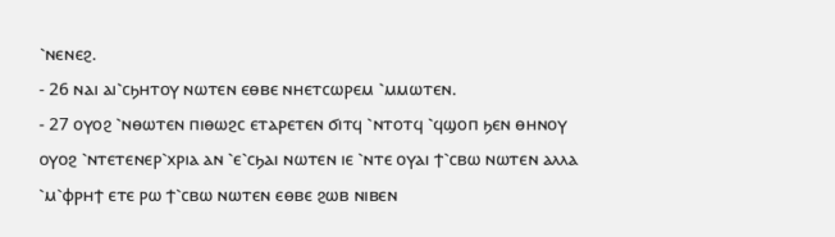⳿ⲛⲉⲛⲉϩ.
- 26 ⲛⲁⲓ ⲁⲓ⳿ⲥϧⲏⲧⲟⲩ ⲛⲱⲧⲉⲛ ⲉⲑⲃⲉ ⲛⲏⲉⲧⲥⲱⲣⲉⲙ ⳿ⲙⲙⲱⲧⲉⲛ.
- 27 ⲟⲩⲟϩ ⳿ⲛⲑⲱⲧⲉⲛ ⲡⲓⲑⲱϩⲥ ⲉⲧⲁⲣⲉⲧⲉⲛ ϭⲓⲧϥ ⳿ⲛⲧⲟⲧϥ ⳿ϥϣⲟⲡ ϧⲉⲛ ⲑⲏⲛⲟⲩ ⲟⲩⲟϩ ⳿ⲛⲧⲉⲧⲉⲛⲉⲣ⳿ⲭⲣⲓⲁ ⲁⲛ ⳿ⲉ⳿ⲥϧⲁⲓ ⲛⲱⲧⲉⲛ ⲓⲉ ⳿ⲛⲧⲉ ⲟⲩⲁⲓ ϯ⳿ⲥⲃⲱ ⲛⲱⲧⲉⲛ ⲁⲗⲗⲁ ⳿ⲙ⳿ⲫⲣⲏϯ ⲉⲧⲉ ⲣⲱ ϯ⳿ⲥⲃⲱ ⲛⲱⲧⲉⲛ ⲉⲑⲃⲉ ϩⲱⲃ ⲛⲓⲃⲉⲛ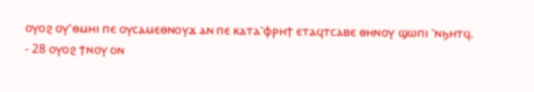ⲟⲩⲟϩ ⲟⲩ⳿ⲑⲙⲏⲓ ⲡⲉ ⲟⲩⲥⲁⲙⲉⲑⲛⲟⲩϫ ⲁⲛ ⲡⲉ ⲕⲁⲧⲁ⳿ⲫⲣⲏϯ ⲉⲧⲁϥⲧⲥⲁⲃⲉ ⲑⲏⲛⲟⲩ ϣⲱⲡⲓ ⳿ⲛϧⲏⲧϥ.
- 28 ⲟⲩⲟϩ ϯⲛⲟⲩ ⲟⲛ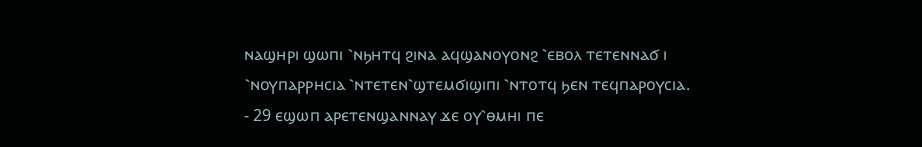ⲛⲁϣⲏⲣⲓ ϣⲱⲡⲓ ⳿ⲛϧⲏⲧϥ ϩⲓⲛⲁ ⲁϥϣⲁⲛⲟⲩⲟⲛϩ ⳿ⲉⲃⲟⲗ ⲧⲉⲧⲉⲛⲛⲁϭ ⲓ ⳿ⲛⲟⲩⲡⲁⲣⲣⲏⲥⲓⲁ ⳿ⲛⲧⲉⲧⲉⲛ⳿ϣⲧⲉⲙϭⲓϣⲓⲡⲓ ⳿ⲛⲧⲟⲧϥ ϧⲉⲛ ⲧⲉϥⲡⲁⲣⲟⲩⲥⲓⲁ.
- 29 ⲉϣⲱⲡ ⲁⲣⲉⲧⲉⲛϣⲁⲛⲛⲁⲩ ϫⲉ ⲟⲩ⳿ⲑⲙⲏⲓ ⲡⲉ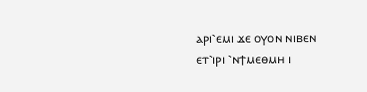ⲁⲣⲓ⳿ⲉⲙⲓ ϫⲉ ⲟⲩⲟⲛ ⲛⲓⲃⲉⲛ ⲉⲧ⳿ⲓⲣⲓ ⳿ⲛϯⲙⲉⲑⲙⲏ ⲓ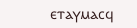ⲉⲧⲁⲩⲙⲁⲥϥ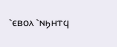⳿ⲉⲃⲟⲗ ⳿ⲛϧⲏⲧϥ